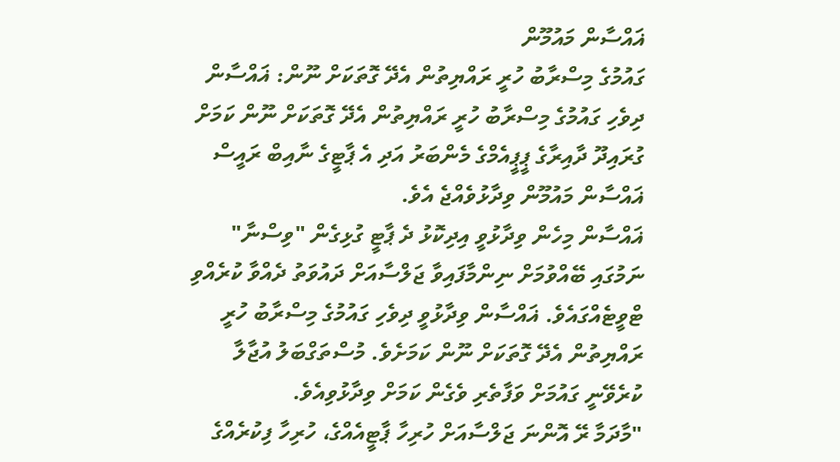ޣައްސާން މައުމޫން
ގައުމުގެ މިސްރާބު ހުރީ ރައްޔިތުން އެދޭ ގޮތަކަށް ނޫން: ޣައްސާން
ދިވެހި ގައުމުގެ މިސްރާބު ހުރީ ރައްޔިތުން އެދޭ ގޮތަކަށް ނޫން ކަމަށް ގުރައިދޫ ދާއިރާގެ ޕީޕީއެމްގެ މެންބަރު އަދި އެ ޕާޓީގެ ނާއިބް ރައީސް ޣައްސާން މައުމޫން ވިދާޅުވެއްޖެ އެވެ.
ޣައްސާން މިހެން ވިދާޅުވީ އިދިކޮޅު ދެ ޕާޓީ ގުޅިގެން "ވިސްނާ" ނަމުގައި ބޭއްވުމަށް ނިންމާފައިވާ ޖަލްސާއަށް ދައުވަތު ދެއްވާ ކުރެއްވި ޓްވީޓެއްގައެވެ. ޣައްސާން ވިދާޅުވީ ދިވެހި ގައުމުގެ މިސްރާބު ހުރީ ރައްޔިތުން އެދޭ ގޮތަކަށް ނޫން ކަމަށެވެ. މުސްތަގްބަލު އުޖާލާ ކުރެވޭނީ ގައުމަށް ވަފާތެރި ވެގެން ކަމަށް ވިދާޅުވިއެވެ.
"މާދަމާ ރޭ އޮންނަ ޖަލްސާއަށް ހުރިހާ ޕާޓީއެއްގެ، ހުރިހާ ފިކުރެއްގެ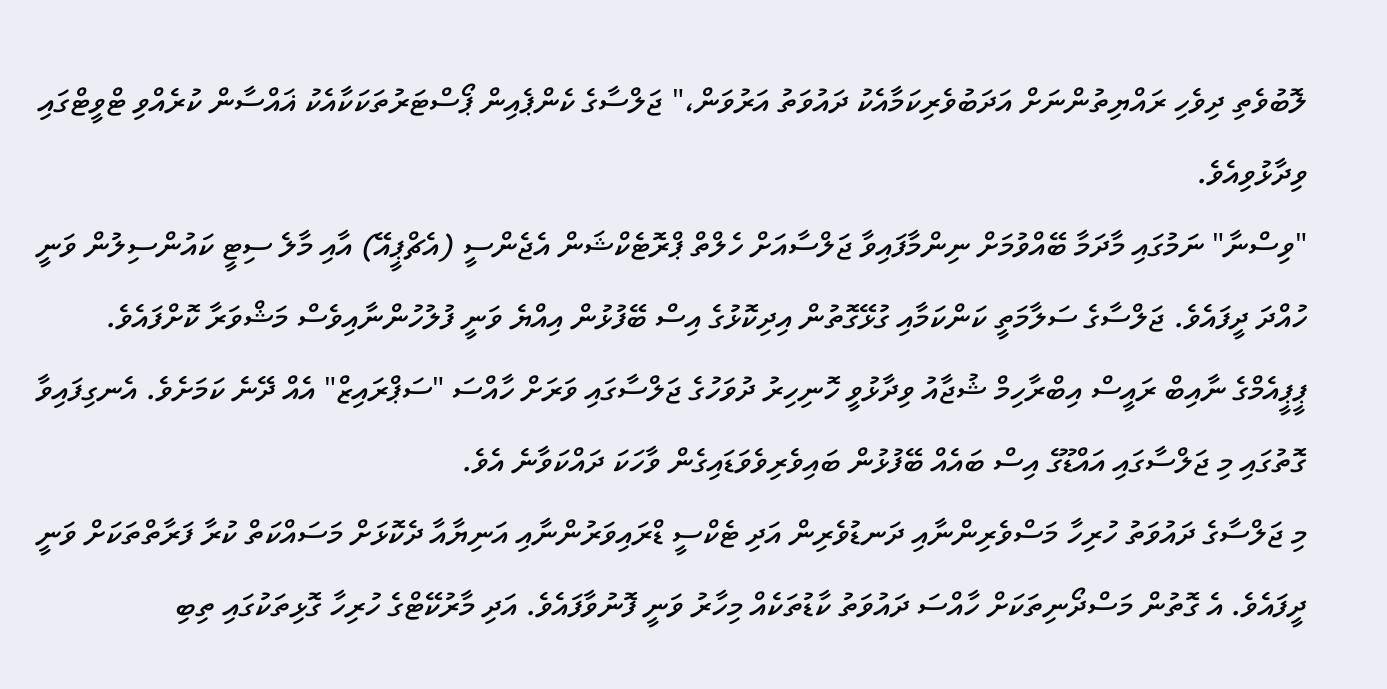ލޮބުވެތި ދިވެހި ރައްޔިތުންނަށް އަދަބުވެރިކަމާއެކު ދައުވަތު އަރުވަން،" ޖަލްސާގެ ކެންޕެއިން ޕޯސްޓަރުތަކަކާއެކު ޣައްސާން ކުރެއްވި ޓްވީޓްގައި ވިދާޅުވިއެވެ.
"ވިސްނާ" ނަމުގައި މާދަމާ ބޭއްވުމަށް ނިންމާފައިވާ ޖަލްސާއަށް ހެލްތް ޕްރޮޓެކްޝަން އެޖެންސީ (އެޗްޕީއޭ) އާއި މާލެ ސިޓީ ކައުންސިލުން ވަނީ ހުއްދަ ދީފައެވެ. ޖަލްސާގެ ސަލާމަތީ ކަންކަމާއި ގުޅޭގޮތުން އިދިކޮޅުގެ އިސް ބޭފުޅުން އިއްޔެ ވަނީ ފުލުހުންނާއިވެސް މަޝްވަރާ ކޮށްފައެވެ.
ޕީޕީއެމްގެ ނާއިބް ރައީސް އިބްރާހިމް ޝުޖާއު ވިދާޅުވީ ހޮނިހިރު ދުވަހުގެ ޖަލްސާގައި ވަރަށް ހާއްސަ "ސަޕްރައިޒް" އެއް ދޭނެ ކަމަށެވެ. އެނގިފައިވާ ގޮތުގައި މި ޖަލްސާގައި އައްޑޫގެ އިސް ބައެއް ބޭފުޅުން ބައިވެރިވެވަޑައިގެން ވާހަކަ ދައްކަވާނެ އެވެ.
މި ޖަލްސާގެ ދައުވަތު ހުރިހާ މަސްވެރިންނާއި ދަނޑުވެރިން އަދި ޓެކްސީ ޑްރައިވަރުންނާއި އަނިޔާއާ ދެކޮޅަށް މަސައްކަތް ކުރާ ފަރާތްތަކަށް ވަނީ ދީފައެވެ. އެ ގޮތުން މަސްދޯނިތަކަށް ހާއްސަ ދައުވަތު ކާޑުތަކެއް މިހާރު ވަނީ ފޮނުވާފައެވެ. އަދި މާރުކޭޓްގެ ހުރިހާ ގޮޅިތަކުގައި ތިބި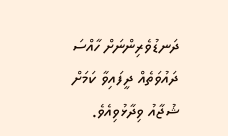ދަނޑުވެރިންނަށް ހާއްސަ ދައުވަތެއް ދީފައިވާ ކަމަށް ޝުޖާއު ވިދާޅުވިއެވެ.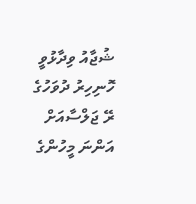ޝުޖާއު ވިދާޅުވީ ހޮނިހިރު ދުވަހުގެ ރޭ ޖަލްސާއަށް އަންނަ މީހުންގެ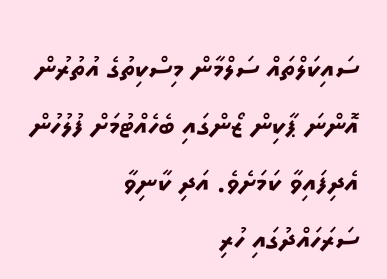ސައިކަލްތައް ސަލްމާން މިސްކިތުގެ އުތުރުން އޮންނަ ޕާކިން ޒޯންގައި ބެހެއްޓުމަށް ފުލުހުން އެދިފައިވާ ކަމަށެވެ. އަދި ކާނިވާ ސަރަހައްދުގައި ހުރި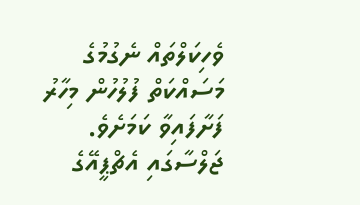ވެހިކަލްތައް ނެގުމުގެ މަސައްކަތް ފުލުހުން މިހާރު ފަށާފައިވާ ކަމަށެވެ. ޖަލްސާގައި އެޗްޕީއޭގެ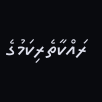ރައްކާތެރިކަމުގެ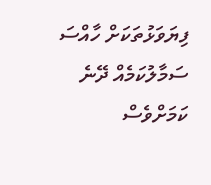ފިޔަވަޅުތަކަށް ހާއްސަ ސަމާލުކަމެއް ދޭނެ ކަމަށްވެސް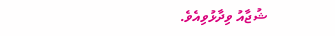ޝުޖާއު ވިދާޅުވިއެވެ.